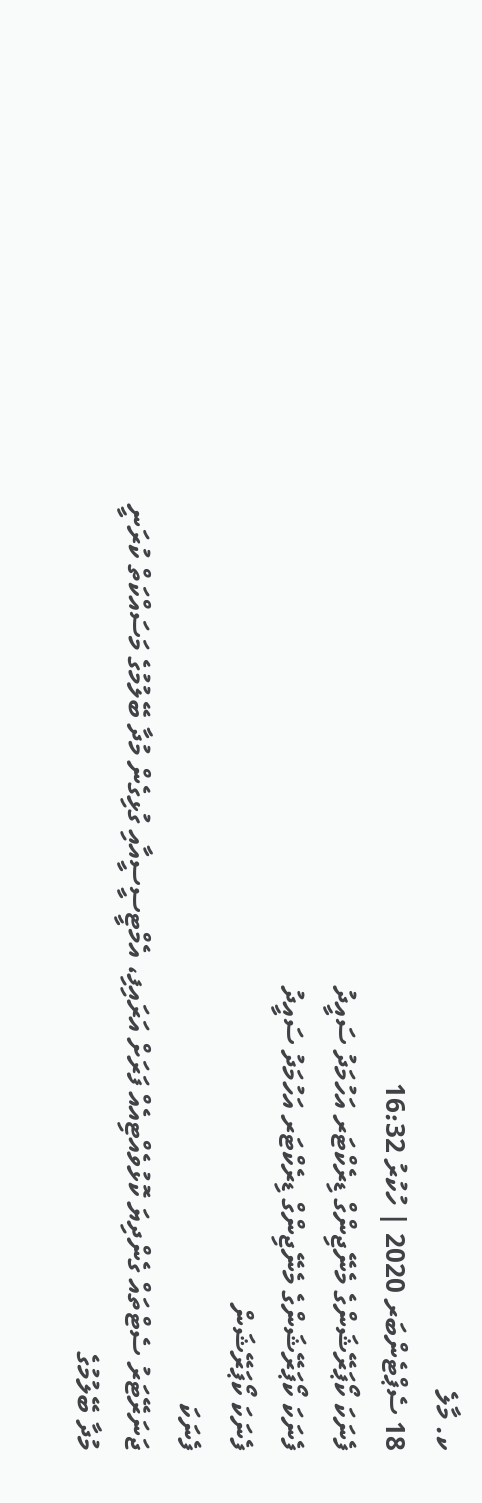ކ. މާލެ
18 ސެޕްޓެންބަރ 2020 | ހުކުރު 16:32
ފެނަކަ ކޯޕަރޭޝަންގެ މެނޭޖިންގް ޑިރެކްޓަރ އަހުމަދު ސައީދު
ފެނަކަ ކޯޕަރޭޝަންގެ މެނޭޖިންގް ޑިރެކްޓަރ އަހުމަދު ސައީދު
ފެނަކަ ކޯޕަރޭޝަން
ފެނަކަ
ޖަނަރޭޓަރު ސެޓްތައް ގެންދިޔަ ކޮޅުވެއްޓިއެއް ފަރަށް އަރައިފި، އެމްޓީސީސީއާއި ގުޅިގެން މުދާ ބޭލުމުގެ މަސައްކަތް ކުރަނީ
މުދާ ބޭލުމުގެ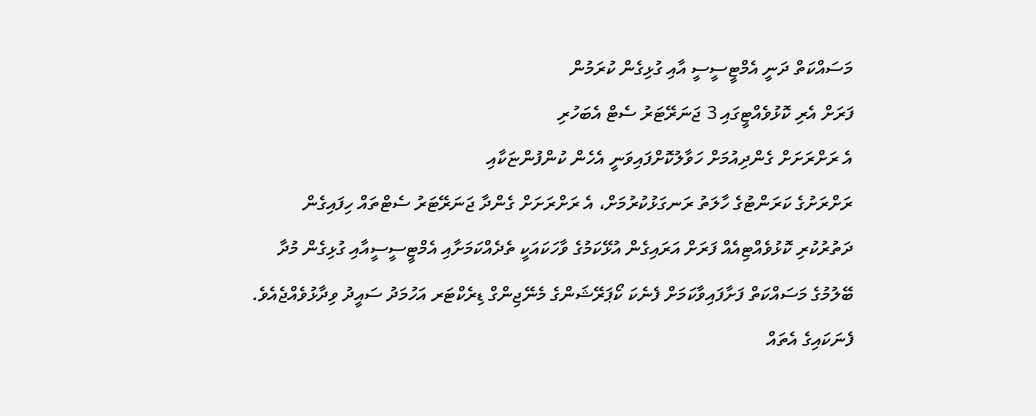މަސައްކަތް ދަނީ އެމްޓީސީސީ އާއި ގުޅިގެން ކުރަމުން
ފަރަށް އެރި ކޮޅުވެއްޓީގައި 3 ޖަނަރޭޓަރު ސެޓް އެބަހުރި
އެ ރަށްރަށަށް ގެންދިއުމަށް ހަވާލުކޮށްފައިވަނީ އެހެން ކުންފުންޏަކާއި
ރަށްރަށުގެ ކަރަންޓުގެ ހާލަތު ރަނގަޅުކުރުމަށް، އެ ރަށްރަށަށް ގެންދާ ޖަނަރޭޓަރު ސެޓްތައް ހިފައިގެން ދަތުރުކުރި ކޮޅުވެއްޓިއެއް ފަރަށް އަރައިގެން އުޅޭކަމުގެ ވާހަކައަކީ ތެދެއްކަމަށާއި އެމްޓީސީސީއާއި ގުޅިގެން މުދާ ބޭލުމުގެ މަސައްކަތް ފަށާފައިވާކަމަށް ފެނެކަ ކޯޕަރޭޝަންގެ މެނޭޖިންގް ޑިރެކްޓަރ އަހުމަދު ސައީދު ވިދާޅުވެއްޖެއެވެ.
ފެނަކައިގެ އެތައް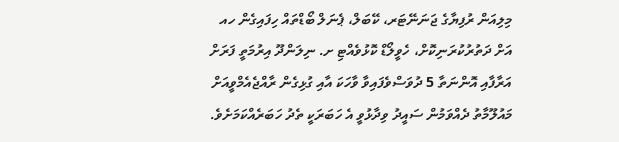މިލިއަން ރުފިޔާގެ ޖަނަނޭޓަރ، ކޭބަލް، ޕެނަލް ބޯޑްތައް ހިފައިގެން ހއ އަށް ދަތުރުކުރަނިކޮށް، ހެވީލޯޑް ކޮޅުވެއްޓި ށ. ނިލަންދޫ އިރުމަތީ ފަރަށް އަރާފާއި އޮންނަތާ 5 ދުވަސްވެފައިވާ ވާހަކަ އާއި ގުޅިގެން ރާއްޖެއެމްވީއަށް މައުލޫމާތު ދެއްވަމުން ސައީދު ވިދާޅުވީ އެ ހަބަރަކީ ތެދު ހަބަރެއްކަމަށެވެ.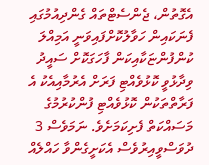އެގޮތުން، ޖެންސެޓްތައް ގެންދިއުމުގައި ފެނަކައިން ހަވާލުކޮށްފައިވަނީ އަމިއްލަ ކުންފުންޏަކާއިކަން ފާހަގަކޮށް ސައީދު ވިދާޅުވީ ކޮޅުވެއްޓި ފަރަށް އެރުމާއިއެކު އެ ފަރާތްތަކުން ކޮޅުވެއްޓި ފުންކުރުމުގެ މަސައްކަތް ފެށިކަމަށެވެ. ނަމަވެސް 3 ދުވަސްވީއިރުވެސް އެކަށީގެންވާ ހައްލެއް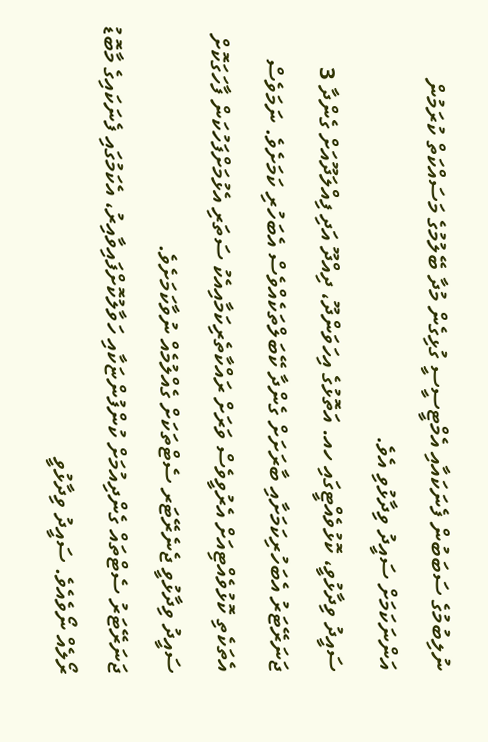ނުލިބުމުގެ ސަބަބުން ފެނަކައާއި އެމްޓީސީސީ ގުޅިގެން މުދާ ބޭލުމުގެ މަސައްކަތް ކުރަމުން އަންނަކަމަށް ސައީދު ވިދާޅުވި އެވެ.
ސައީދު ވިދާޅުވީ، ކޮޅުވެއްޓީގައި ހއ. އަތޮޅުގެ އިހަވަންދޫ، ދިއްދޫ އަދި ފިއްލަދޫއަށް ގެންދާ 3 ޖަނަރޭޓަރު އެބަހުރިކަމަށާއި ބާރަށަށް ގެންދާ ކޭބަލްތަކެއްވެސް އެބަހުރި ކަމަށެވެ. ނަމަވެސް އެތަކެތި ކޮޅުވެއްޓިއަށް އެރުވީވެސް ވަރަށް ރައްކާތެރިކަމާއިއެކު ސަތަރި އެޅުމަށްފަހުކަން ފާހަގަކޮށް ސައީދު ވިދާޅުވީ ޖެނެރޭޓަރ ސެޓްތަކަށް ގެއްލުމެއް ނުވާކަމަށެވެ.
ޖަނަރޭޓަރު ސެޓްތައް ގެންދިއުމަށް ކުންފުންޏަކާއި ހަވާލުކޮށްފައިވާއިރު، އެކަމުގައި ފެނަކައިގެ މާބޮޑު ރޯލެއް ނޯވެއެވެ. ސައީދު ވިދާޅުވީ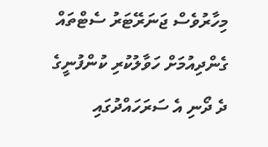މިހާރުވެސް ޖަނަރޭޓަރު ސެޓްތައް ގެންދިއުމަށް ހަވާލުކުރި ކުންފުނީގެ ދެ ދޯނި އެ ސަރަހައްދުގައި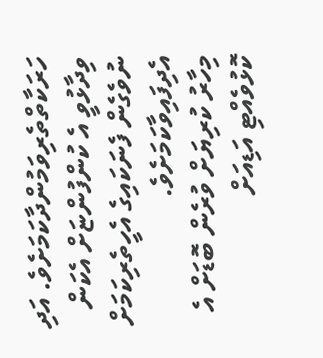ހަރަކާތްތެރިވަމުންދާކަމަށެވެ. އަދި ވިދާޅުވީ އެ ކުންފުންޏަށް އެކަން ނުވެގެން ފެނަކައިގެ އެހީތެރިކަމަށް އެދިފައިވާކަމަށެވެ.
މިހާރު ކުރިޔަށް ވުރެން ބޮޑަށް އެ ކޮޅުވެއްޓި އަޑިއަށް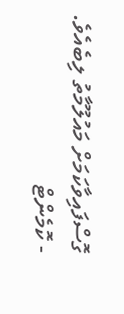ގޮސްފައިވާކަމަށް މައުލޫމާތު ލިބެއެވެ.
- ކޮމެންޓް